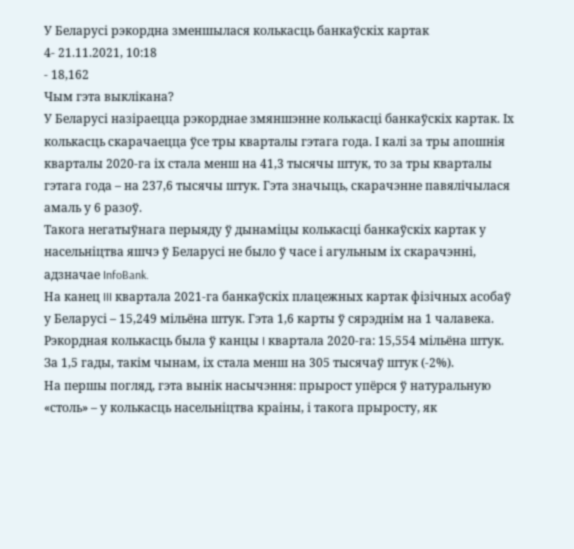У Беларусі рэкордна зменшылася колькасць банкаўскіх картак
4- 21.11.2021, 10:18
- 18,162
Чым гэта выклікана?
У Беларусі назіраецца рэкорднае змяншэнне колькасці банкаўскіх картак. Іх колькасць скарачаецца ўсе тры кварталы гэтага года. І калі за тры апошнія кварталы 2020-га іх стала менш на 41,3 тысячы штук, то за тры кварталы гэтага года – на 237,6 тысячы штук. Гэта значыць, скарачэнне павялічылася амаль у 6 разоў.
Такога негатыўнага перыяду ў дынаміцы колькасці банкаўскіх картак у насельніцтва яшчэ ў Беларусі не было ў часе і агульным іх скарачэнні, адзначае InfoBank.
На канец III квартала 2021-га банкаўскіх плацежных картак фізічных асобаў у Беларусі – 15,249 мільёна штук. Гэта 1,6 карты ў сярэднім на 1 чалавека.
Рэкордная колькасць была ў канцы I квартала 2020-га: 15,554 мільёна штук. За 1,5 гады, такім чынам, іх стала менш на 305 тысячаў штук (-2%).
На першы погляд, гэта вынік насычэння: прырост упёрся ў натуральную «столь» – у колькасць насельніцтва краіны, і такога прыросту, як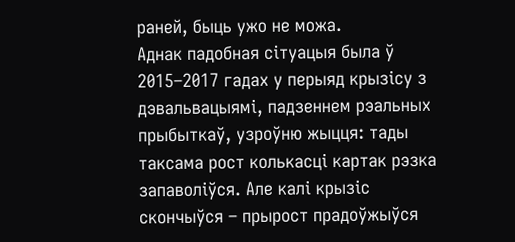раней, быць ужо не можа.
Аднак падобная сітуацыя была ў 2015–2017 гадах у перыяд крызісу з дэвальвацыямі, падзеннем рэальных прыбыткаў, узроўню жыцця: тады таксама рост колькасці картак рэзка запаволіўся. Але калі крызіс скончыўся – прырост прадоўжыўся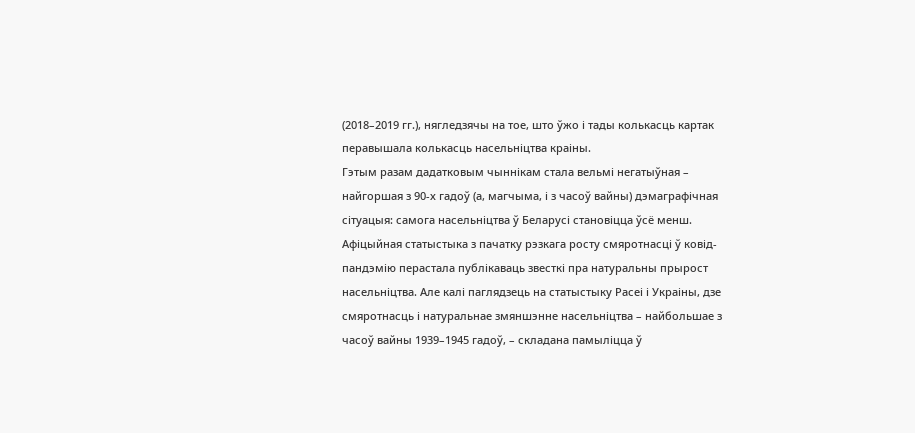(2018–2019 гг.), нягледзячы на тое, што ўжо і тады колькасць картак перавышала колькасць насельніцтва краіны.
Гэтым разам дадатковым чыннікам стала вельмі негатыўная – найгоршая з 90-х гадоў (а, магчыма, і з часоў вайны) дэмаграфічная сітуацыя: самога насельніцтва ў Беларусі становіцца ўсё менш. Афіцыйная статыстыка з пачатку рэзкага росту смяротнасці ў ковід-пандэмію перастала публікаваць звесткі пра натуральны прырост насельніцтва. Але калі паглядзець на статыстыку Расеі і Украіны, дзе смяротнасць і натуральнае змяншэнне насельніцтва – найбольшае з часоў вайны 1939–1945 гадоў, – складана памыліцца ў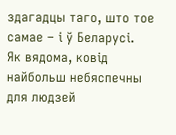здагадцы таго, што тое самае – і ў Беларусі.
Як вядома, ковід найбольш небяспечны для людзей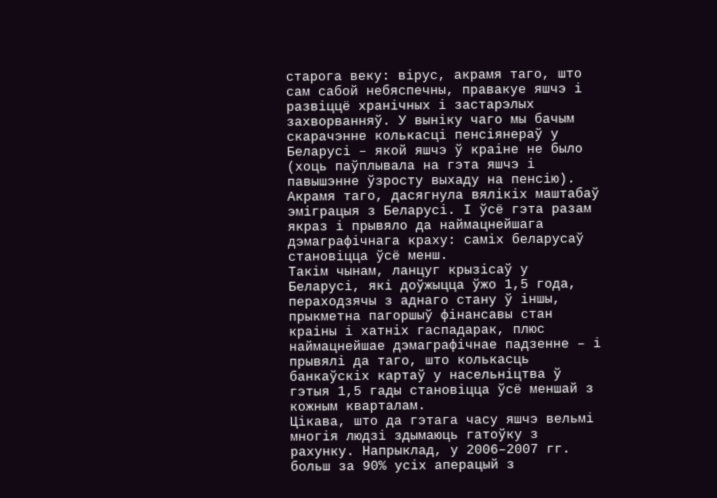старога веку: вірус, акрамя таго, што сам сабой небяспечны, правакуе яшчэ і развіццё хранічных і застарэлых захворванняў. У выніку чаго мы бачым скарачэнне колькасці пенсіянераў у Беларусі – якой яшчэ ў краіне не было (хоць паўплывала на гэта яшчэ і павышэнне ўзросту выхаду на пенсію).
Акрамя таго, дасягнула вялікіх маштабаў эміграцыя з Беларусі. І ўсё гэта разам якраз і прывяло да наймацнейшага дэмаграфічнага краху: саміх беларусаў становіцца ўсё менш.
Такім чынам, ланцуг крызісаў у Беларусі, які доўжыцца ўжо 1,5 года, пераходзячы з аднаго стану ў іншы, прыкметна пагоршыў фінансавы стан краіны і хатніх гаспадарак, плюс наймацнейшае дэмаграфічнае падзенне – і прывялі да таго, што колькасць банкаўскіх картаў у насельніцтва ў гэтыя 1,5 гады становіцца ўсё меншай з кожным кварталам.
Цікава, што да гэтага часу яшчэ вельмі многія людзі здымаюць гатоўку з рахунку. Напрыклад, у 2006–2007 гг. больш за 90% усіх аперацый з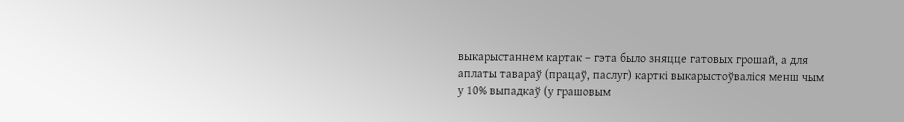выкарыстаннем картак – гэта было зняцце гатовых грошай, а для аплаты тавараў (працаў, паслуг) карткі выкарыстоўваліся менш чым у 10% выпадкаў (у грашовым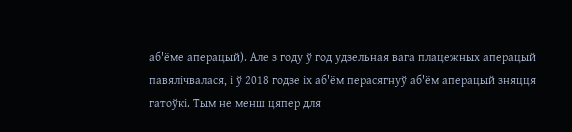аб'ёме аперацый). Але з году ў год удзельная вага плацежных аперацый павялічвалася, і ў 2018 годзе іх аб'ём перасягнуў аб'ём аперацый зняцця гатоўкі. Тым не менш цяпер для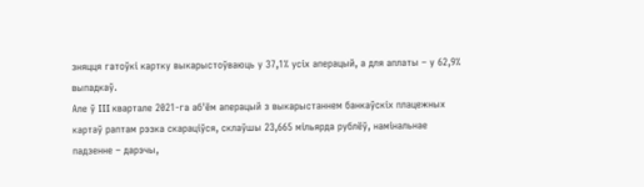зняцця гатоўкі картку выкарыстоўваюць у 37,1% усіх аперацый, а для аплаты – у 62,9% выпадкаў.
Але ў III квартале 2021-га аб'ём аперацый з выкарыстаннем банкаўскіх плацежных картаў раптам рэзка скараціўся, склаўшы 23,665 мільярда рублёў, намінальнае падзенне – дарэчы,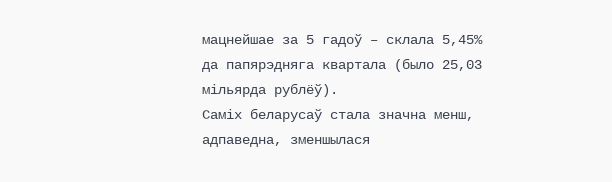мацнейшае за 5 гадоў – склала 5,45% да папярэдняга квартала (было 25,03 мільярда рублёў).
Саміх беларусаў стала значна менш, адпаведна, зменшылася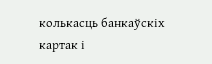колькасць банкаўскіх картак і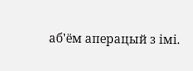аб'ём аперацый з імі.